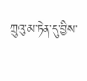ཀྲུའུ་མ་ཏེན་དུ་བྱིས་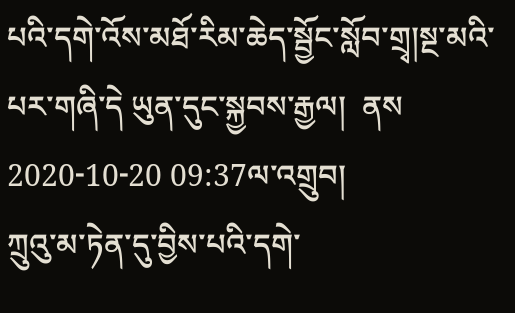པའི་དགེ་འོས་མཐོ་རིམ་ཆེད་སྦྱོང་སློབ་གྲྭ།སྔ་མའི་པར་གཞི་དེ ཡུན་དུང་སྐྱབས་རྒྱལ།  ནས 2020-10-20 09:37ལ་འགྲུབ།
ཀྲུའུ་མ་ཏེན་དུ་བྱིས་པའི་དགེ་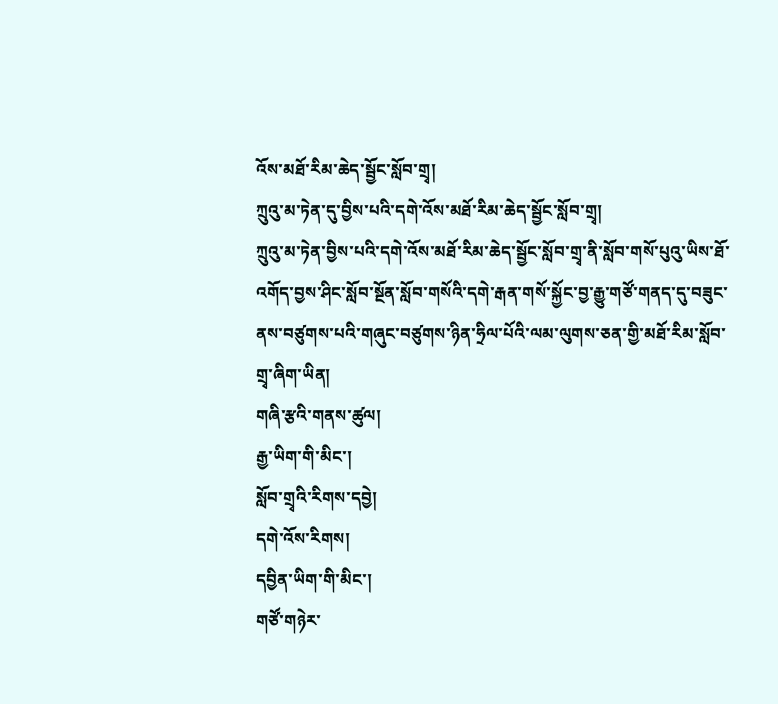འོས་མཐོ་རིམ་ཆེད་སྦྱོང་སློབ་གྲྭ།
ཀྲུའུ་མ་ཏེན་དུ་བྱིས་པའི་དགེ་འོས་མཐོ་རིམ་ཆེད་སྦྱོང་སློབ་གྲྭ།
ཀྲུའུ་མ་ཏེན་བྱིས་པའི་དགེ་འོས་མཐོ་རིམ་ཆེད་སྦྱོང་སློབ་གྲྭ་ནི་སློབ་གསོ་པུའུ་ཡིས་ཐོ་འགོད་བྱས་ཤིང་སློབ་སྔོན་སློབ་གསོའི་དགེ་རྒན་གསོ་སྐྱོང་བྱ་རྒྱུ་གཙོ་གནད་དུ་བཟུང་ནས་བཙུགས་པའི་གཞུང་བཙུགས་ཉིན་ཧྲིལ་པོའི་ལམ་ལུགས་ཅན་གྱི་མཐོ་རིམ་སློབ་གྲྭ་ཞིག་ཡིན།
གཞི་རྩའི་གནས་ཚུལ།
རྒྱ་ཡིག་གི་མིང་།
སློབ་གྲྭའི་རིགས་དབྱེ།
དགེ་འོས་རིགས།
དབྱིན་ཡིག་གི་མིང་།
གཙོ་གཉེར་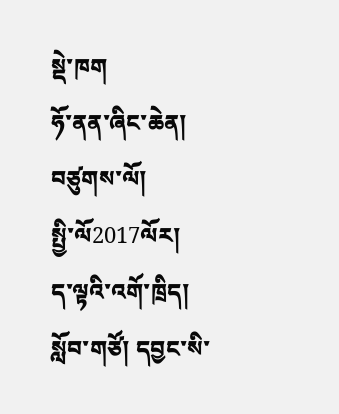སྡེ་ཁག
ཧོ་ནན་ཞིང་ཆེན།
བཙུགས་ལོ།
སྤྱི་ལོ2017ལོར།
ད་ལྟའི་འགོ་ཁྲིད།
སློབ་གཙོ། དབྱང་སི་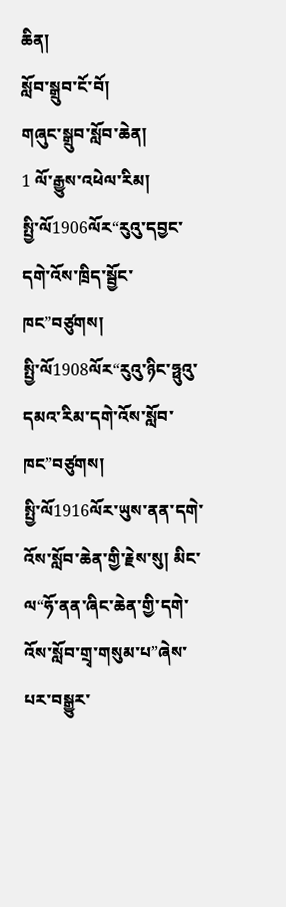ཆིན།
སློབ་སྒྲུབ་ངོ་བོ།
གཞུང་སྒྲུབ་སློབ་ཆེན།
1 ལོ་རྒྱུས་འཕེལ་རིམ།
སྤྱི་ལོ1906ལོར“རུའུ་དབྱང་དགེ་འོས་ཁྲིད་སྦྱོང་ཁང”བཙུགས།
སྤྱི་ལོ1908ལོར“རུའུ་ཉིང་ཧྥུའུ་དམའ་རིམ་དགེ་འོས་སློབ་ཁང”བཙུགས།
སྤྱི་ལོ1916ལོར་ཡུས་ནན་དགེ་འོས་སློབ་ཆེན་གྱི་རྗེས་སུ། མིང་ལ“ཧོ་ནན་ཞིང་ཆེན་གྱི་དགེ་འོས་སློབ་གྲྭ་གསུམ་པ”ཞེས་པར་བསྒྱུར་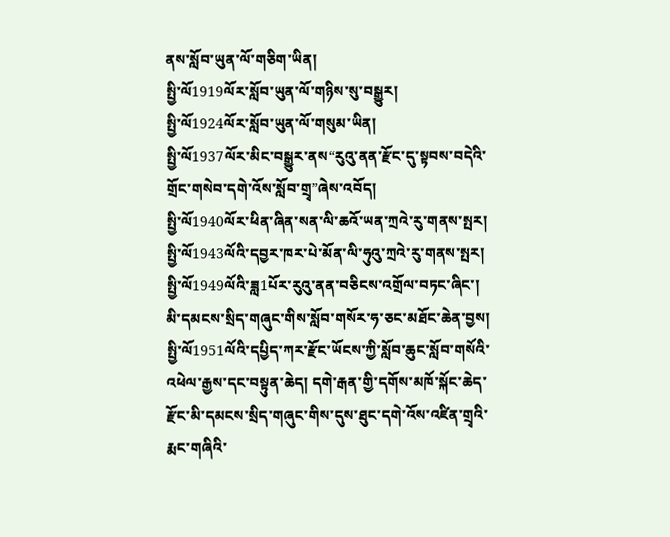ནས་སློབ་ཡུན་ལོ་གཅིག་ཡིན།
སྤྱི་ལོ1919ལོར་སློབ་ཡུན་ལོ་གཉིས་སུ་བསྒྱུར།
སྤྱི་ལོ1924ལོར་སློབ་ཡུན་ལོ་གསུམ་ཡིན།
སྤྱི་ལོ1937ལོར་མིང་བསྒྱུར་ནས“རུའུ་ནན་རྫོང་དུ་སྟབས་བདེའི་གྲོང་གསེབ་དགེ་འོས་སློབ་གྲྭ”ཞེས་འབོད།
སྤྱི་ལོ1940ལོར་ཕིན་ཞིན་སན་ལི་ཆའོ་ཡན་ཀྲའེ་རུ་གནས་སྤར།
སྤྱི་ལོ1943ལོའི་དབྱར་ཁར་པེ་མོན་ལི་ཧུའུ་ཀྲའེ་རུ་གནས་སྤར།
སྤྱི་ལོ1949ལོའི་ཟླ1པོར་རུའུ་ནན་བཅིངས་འགྲོལ་བཏང་ཞིང་། མི་དམངས་སྲིད་གཞུང་གིས་སློབ་གསོར་ཧ་ཅང་མཐོང་ཆེན་བྱས།
སྤྱི་ལོ1951ལོའི་དཔྱིད་ཀར་རྫོང་ཡོངས་ཀྱི་སློབ་ཆུང་སློབ་གསོའི་འཕེལ་རྒྱས་དང་བསྟུན་ཆེད། དགེ་རྒན་གྱི་དགོས་མཁོ་སྐོང་ཆེད་རྫོང་མི་དམངས་སྲིད་གཞུང་གིས་དུས་ཐུང་དགེ་འོས་འཛིན་གྲྭའི་རྨང་གཞིའི་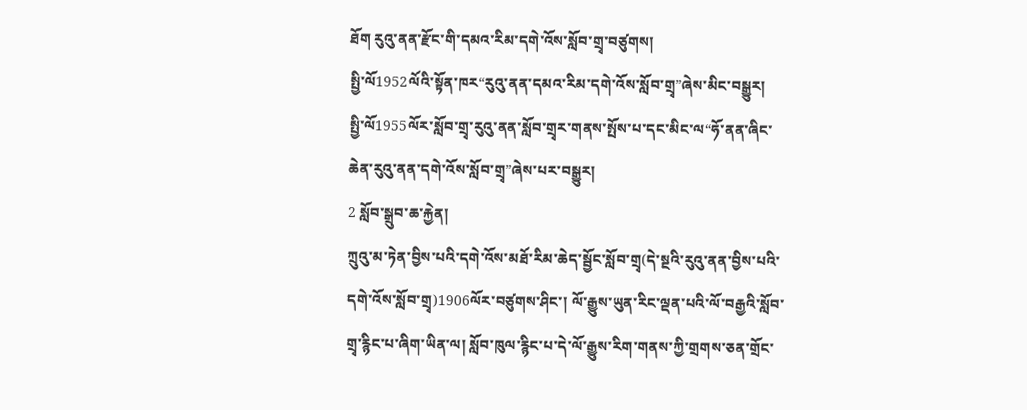ཐོག རུའུ་ནན་རྫོང་གི་དམའ་རིམ་དགེ་འོས་སློབ་གྲྭ་བཙུགས།
སྤྱི་ལོ1952ལོའི་སྟོན་ཁར“རུའུ་ནན་དམའ་རིམ་དགེ་འོས་སློབ་གྲྭ”ཞེས་མིང་བསྒྱུར།
སྤྱི་ལོ1955ལོར་སློབ་གྲྭ་རུའུ་ནན་སློབ་གྲྭར་གནས་སྤོས་པ་དང་མིང་ལ“ཧོ་ནན་ཞིང་ཆེན་རུའུ་ནན་དགེ་འོས་སློབ་གྲྭ”ཞེས་པར་བསྒྱུར།
2 སློབ་སྒྲུབ་ཆ་རྐྱེན།
ཀྲུའུ་མ་ཏེན་བྱིས་པའི་དགེ་འོས་མཐོ་རིམ་ཆེད་སྦྱོང་སློབ་གྲྭ(དེ་སྔའི་རུའུ་ནན་བྱིས་པའི་དགེ་འོས་སློབ་གྲྭ)1906ལོར་བཙུགས་ཤིང་། ལོ་རྒྱུས་ཡུན་རིང་ལྡན་པའི་ལོ་བརྒྱའི་སློབ་གྲྭ་རྙིང་པ་ཞིག་ཡིན་ལ། སློབ་ཁུལ་རྙིང་པ་དེ་ལོ་རྒྱུས་རིག་གནས་ཀྱི་གྲགས་ཅན་གྲོང་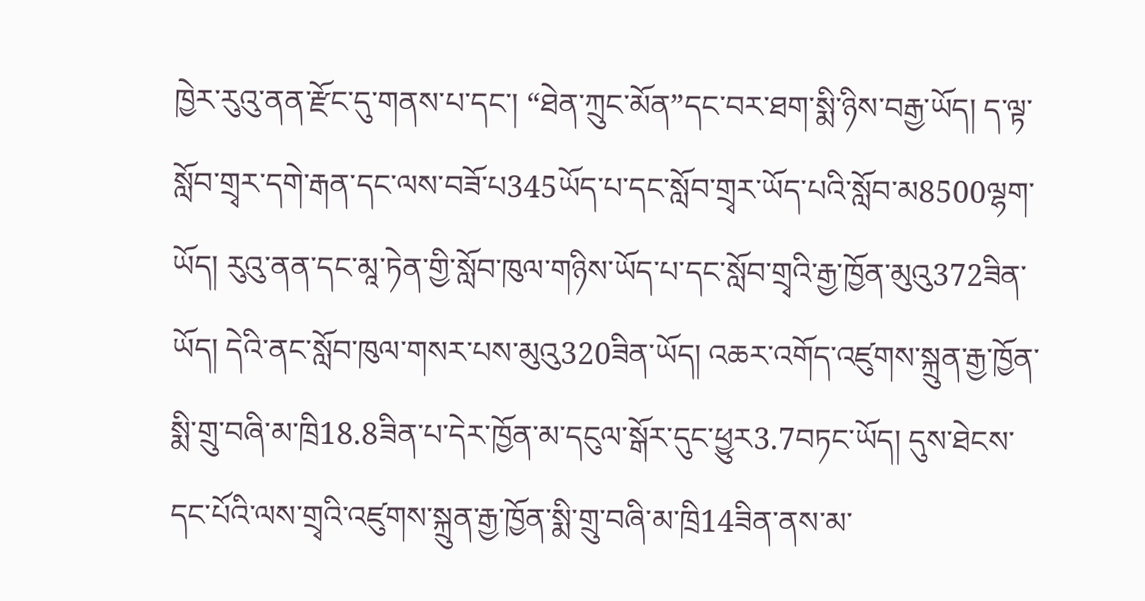ཁྱེར་རུའུ་ནན་རྫོང་དུ་གནས་པ་དང་། “ཐེན་ཀྲུང་མོན”དང་བར་ཐག་སྨི་ཉིས་བརྒྱ་ཡོད། ད་ལྟ་སློབ་གྲྭར་དགེ་རྒན་དང་ལས་བཟོ་པ345ཡོད་པ་དང་སློབ་གྲྭར་ཡོད་པའི་སློབ་མ8500ལྷག་ཡོད། རུའུ་ནན་དང་མཱ་ཏེན་གྱི་སློབ་ཁུལ་གཉིས་ཡོད་པ་དང་སློབ་གྲྭའི་རྒྱ་ཁྱོན་མུའུ372ཟིན་ཡོད། དེའི་ནང་སློབ་ཁུལ་གསར་པས་མུའུ320ཟིན་ཡོད། འཆར་འགོད་འཛུགས་སྐྲུན་རྒྱ་ཁྱོན་སྨི་གྲུ་བཞི་མ་ཁྲི18.8ཟིན་པ་དེར་ཁྱོན་མ་དངུལ་སྒོར་དུང་ཕྱུར3.7བཏང་ཡོད། དུས་ཐེངས་དང་པོའི་ལས་གྲྭའི་འཛུགས་སྐྲུན་རྒྱ་ཁྱོན་སྨི་གྲུ་བཞི་མ་ཁྲི14ཟིན་ནས་མ་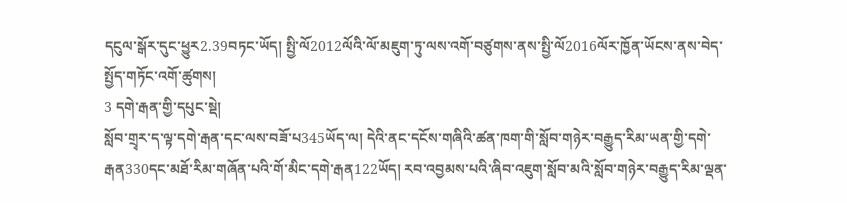དངུལ་སྒོར་དུང་ཕྱུར2.39བཏང་ཡོད། སྤྱི་ལོ2012ལོའི་ལོ་མཇུག་ཏུ་ལས་འགོ་བཙུགས་ནས་སྤྱི་ལོ2016ལོར་ཁྱོན་ཡོངས་ནས་བེད་སྤྱོད་གཏོང་འགོ་ཚུགས།
3 དགེ་རྒན་གྱི་དཔུང་སྡེ།
སློབ་གྲྭར་ད་ལྟ་དགེ་རྒན་དང་ལས་བཟོ་པ345ཡོད་ལ། དེའི་ནང་དངོས་གཞིའི་ཚན་ཁག་གི་སློབ་གཉེར་བརྒྱུད་རིམ་ཡན་གྱི་དགེ་རྒན330དང་མཐོ་རིམ་གཞོན་པའི་གོ་མིང་དགེ་རྒན122ཡོད། རབ་འབྱམས་པའི་ཞིབ་འཇུག་སློབ་མའི་སློབ་གཉེར་བརྒྱུད་རིམ་ལྡན་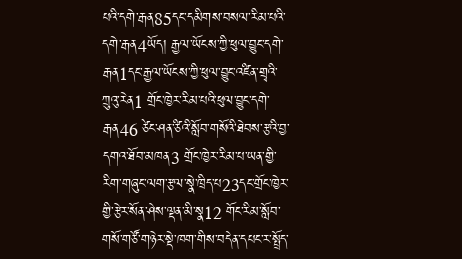པའི་དགེ་རྒན85དང་དམིགས་བསལ་རིམ་པའི་དགེ་རྒན4ཡོད། རྒྱལ་ཡོངས་ཀྱི་ཕུལ་བྱུང་དགེ་རྒན1དང་རྒྱལ་ཡོངས་ཀྱི་ཕུལ་བྱུང་འཛིན་གྲྭའི་ཀྲུའུ་རེན1 གྲོང་ཁྱེར་རིམ་པའི་ཕུལ་བྱུང་དགེ་རྒན46 ཙེང་ཤན་ཙིའི་སློབ་གསོའི་ཐེབས་རྩའི་བྱ་དགའ་ཐོབ་མཁན3 གྲོང་ཁྱེར་རིམ་པ་ཡན་གྱི་རིག་གཞུང་ལག་རྩལ་སྣེ་ཁྲིད་པ23དང་གྲོང་ཁྱེར་གྱི་རྩེར་སོན་ཤེས་ལྡན་མི་སྣ12 གོང་རིམ་སློབ་གསོ་གཙོ་གཉེར་སྡེ་ཁག་གིས་བདེན་དཔང་ར་སྤྲོད་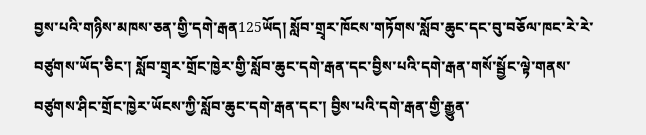བྱས་པའི་གཉིས་མཁས་ཅན་གྱི་དགེ་རྒན125ཡོད། སློབ་གྲྭར་ཁོངས་གཏོགས་སློབ་ཆུང་དང་བུ་བཅོལ་ཁང་རེ་རེ་བཙུགས་ཡོད་ཅིང་། སློབ་གྲྭར་གྲོང་ཁྱེར་གྱི་སློབ་ཆུང་དགེ་རྒན་དང་བྱིས་པའི་དགེ་རྒན་གསོ་སྦྱོང་ལྟེ་གནས་བཙུགས་ཤིང་གྲོང་ཁྱེར་ཡོངས་ཀྱི་སློབ་ཆུང་དགེ་རྒན་དང་། བྱིས་པའི་དགེ་རྒན་གྱི་རྒྱུན་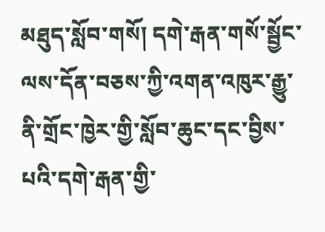མཐུད་སློབ་གསོ། དགེ་རྒན་གསོ་སྦྱོང་ལས་དོན་བཅས་ཀྱི་འགན་འཁུར་རྒྱུ་ནི་གྲོང་ཁྱེར་གྱི་སློབ་ཆུང་དང་བྱིས་པའི་དགེ་རྒན་གྱི་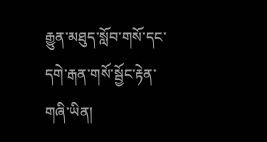རྒྱུན་མཐུད་སློབ་གསོ་དང་དགེ་རྒན་གསོ་སྦྱོང་རྟེན་གཞི་ཡིན།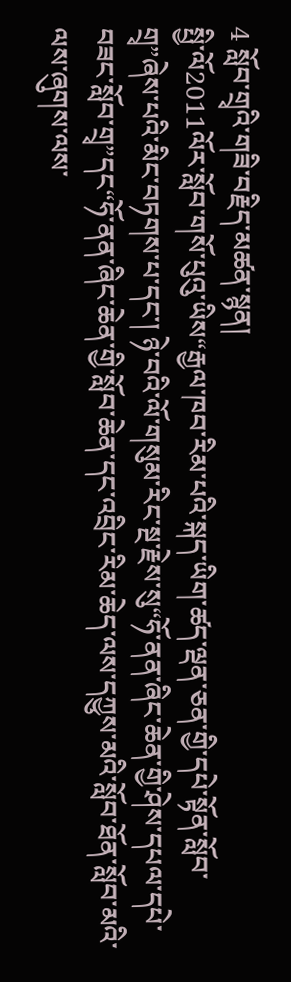4 སློབ་གྲྭའི་གཟི་བརྗིད་མཚན་སྙན།
སྤྱི་ལོ2011ལོར་སློབ་གསོ་པུའུ་ཡིས“རྒྱལ་ཁབ་རིམ་པའི་སྐད་ཡིག་ཚད་ལྡན་ཅན་གྱི་དཔེ་སྟོན་སློབ་གྲྭ”ཞེས་པའི་མིང་བཏགས་པ་དང་། ཉེ་བའི་ལོ་གསུམ་རིང་སྔ་རྗེས་སུ“ཧོ་ནན་ཞིང་ཆེན་གྱི་ཤེས་དཔལ་དཔེ་བཟང་སློབ་གྲྭ”དང“ཧོ་ནན་ཞིང་ཆེན་གྱི་སློབ་ཆེན་དང་འབྲིང་རིམ་ཆེད་ལས་དཀྱུས་མའི་སློབ་ཐོན་སློབ་མའི་ལས་ཞུགས་ལས་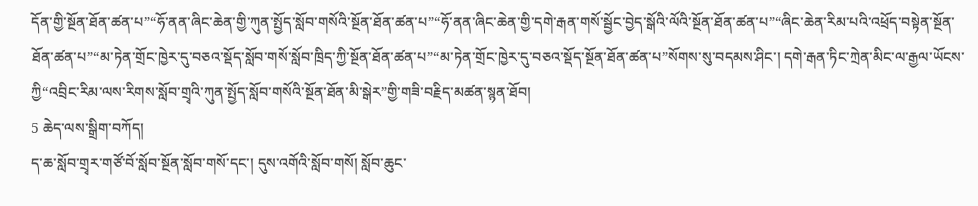དོན་གྱི་སྔོན་ཐོན་ཚན་པ”“ཧོ་ནན་ཞིང་ཆེན་གྱི་ཀུན་སྤྱོད་སློབ་གསོའི་སྔོན་ཐོན་ཚན་པ”“ཧོ་ནན་ཞིང་ཆེན་གྱི་དགེ་རྒན་གསོ་སྦྱོང་བྱེད་སྒོའི་ལོའི་སྔོན་ཐོན་ཚན་པ”“ཞིང་ཆེན་རིམ་པའི་འཕྲོད་བསྟེན་སྔོན་ཐོན་ཚན་པ”“མ་ཏེན་གྲོང་ཁྱེར་དུ་བཅའ་སྡོད་སློབ་གསོ་སློབ་ཁྲིད་ཀྱི་སྔོན་ཐོན་ཚན་པ”“མ་ཏེན་གྲོང་ཁྱེར་དུ་བཅའ་སྡོད་སྔོན་ཐོན་ཚན་པ”སོགས་སུ་བདམས་ཤིང་། དགེ་རྒན་ཏིང་ཀྲེན་མིང་ལ་རྒྱལ་ཡོངས་ཀྱི“འབྲིང་རིམ་ལས་རིགས་སློབ་གྲྭའི་ཀུན་སྤྱོད་སློབ་གསོའི་སྔོན་ཐོན་མི་སྒེར”གྱི་གཟི་བརྗིད་མཚན་སྙན་ཐོབ།
5 ཆེད་ལས་སྒྲིག་བཀོད།
ད་ཆ་སློབ་གྲྭར་གཙོ་བོ་སློབ་སྔོན་སློབ་གསོ་དང་། དུས་འགོའི་སློབ་གསོ། སློབ་ཆུང་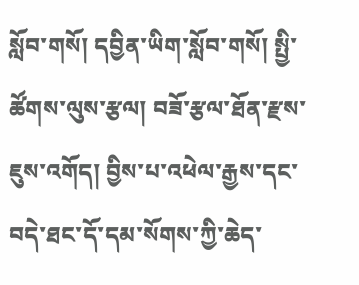སློབ་གསོ། དབྱིན་ཡིག་སློབ་གསོ། སྤྱི་ཚོགས་ལུས་རྩལ། བཟོ་རྩལ་ཐོན་རྫས་ཇུས་འགོད། བྱིས་པ་འཕེལ་རྒྱས་དང་བདེ་ཐང་དོ་དམ་སོགས་ཀྱི་ཆེད་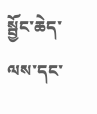སྦྱོང་ཆེད་ལས་དང་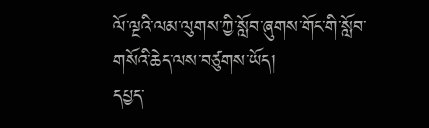ལོ་ལྔའི་ལམ་ལུགས་ཀྱི་སློབ་ཞུགས་གོང་གི་སློབ་གསོའི་ཆེད་ལས་བཙུགས་ཡོད།
དཔྱད་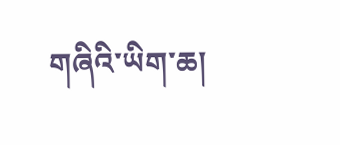གཞིའི་ཡིག་ཆ།